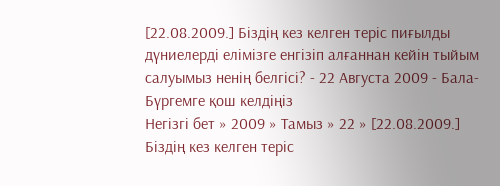[22.08.2009.] Біздің кез келген теріс пиғылды дүниелерді елімізге енгізіп алғаннан кейін тыйым салуымыз ненің белгісі? - 22 Августа 2009 - Бала-Бүргемге қош келдіңіз
Негізгі бет » 2009 » Тамыз » 22 » [22.08.2009.] Біздің кез келген теріс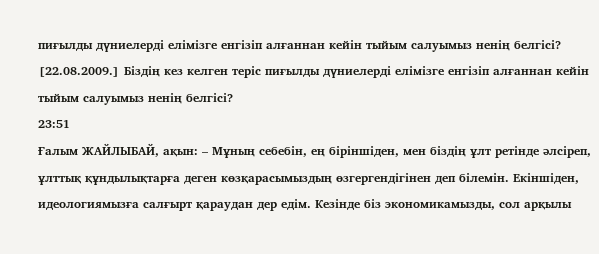пиғылды дүниелерді елімізге енгізіп алғаннан кейін тыйым салуымыз ненің белгісі?
[22.08.2009.] Біздің кез келген теріс пиғылды дүниелерді елімізге енгізіп алғаннан кейін тыйым салуымыз ненің белгісі?
23:51
Ғалым ЖАЙЛЫБАЙ, ақын: – Мұның себебін, ең біріншіден, мен біздің ұлт ретінде әлсіреп, ұлттық құндылықтарға деген көзқарасымыздың өзгергендігінен деп білемін. Екіншіден, идеологиямызға салғырт қараудан дер едім. Кезінде біз экономикамызды, сол арқылы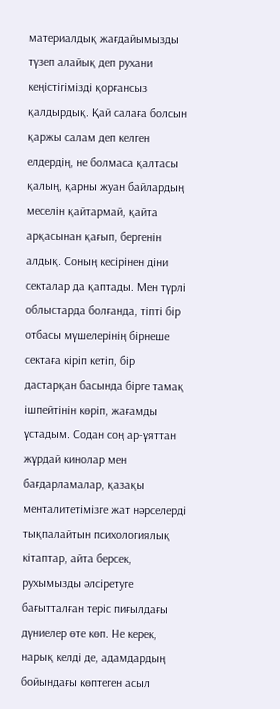материалдық жағдайымызды түзеп алайық деп рухани кеңістігімізді қорғансыз қалдырдық. Қай салаға болсын қаржы салам деп келген елдердің, не болмаса қалтасы қалың, қарны жуан байлардың меселін қайтармай, қайта арқасынан қағып, бергенін алдық. Соның кесірінен діни секталар да қаптады. Мен түрлі облыстарда болғанда, тіпті бір отбасы мүшелерінің бірнеше сектаға кіріп кетіп, бір дастарқан басында бірге тамақ ішпейтінін көріп, жағамды ұстадым. Содан соң ар-ұяттан жұрдай кинолар мен бағдарламалар, қазақы менталитетімізге жат нәрселерді тықпалайтын психологиялық кітаптар, айта берсек, рухымызды әлсіретуге бағытталған теріс пиғылдағы дүниелер өте көп. Не керек, нарық келді де, адамдардың бойындағы көптеген асыл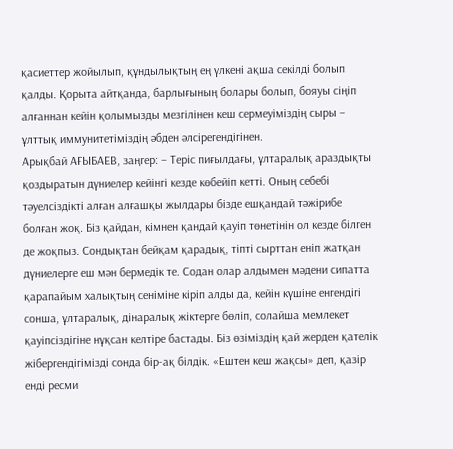қасиеттер жойылып, құндылықтың ең үлкені ақша секілді болып қалды. Қорыта айтқанда, барлығының болары болып, бояуы сіңіп алғаннан кейін қолымызды мезгілінен кеш сермеуіміздің сыры – ұлттық иммунитетіміздің әбден әлсірегендігінен.
Арықбай АҒЫБАЕВ, заңгер: – Теріс пиғылдағы, ұлтаралық араздықты қоздыратын дүниелер кейінгі кезде көбейіп кетті. Оның себебі тәуелсіздікті алған алғашқы жылдары бізде ешқандай тәжірибе болған жоқ. Біз қайдан, кімнен қандай қауіп төнетінін ол кезде білген де жоқпыз. Сондықтан бейқам қарадық, тіпті сырттан еніп жатқан дүниелерге еш мән бермедік те. Содан олар алдымен мәдени сипатта қарапайым халықтың сеніміне кіріп алды да, кейін күшіне енгендігі сонша, ұлтаралық, дінаралық жіктерге бөліп, солайша мемлекет қауіпсіздігіне нұқсан келтіре бастады. Біз өзіміздің қай жерден қателік жібергендігімізді сонда бір-ақ білдік. «Ештен кеш жақсы» деп, қазір енді ресми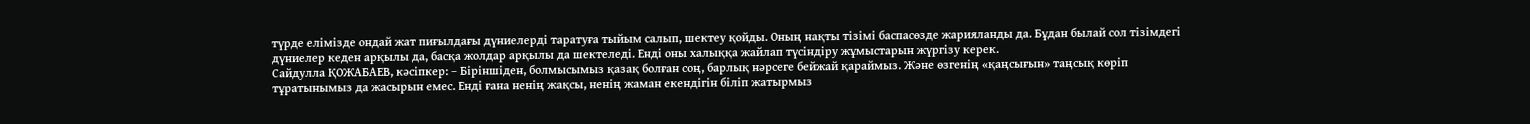түрде елімізде ондай жат пиғылдағы дүниелерді таратуға тыйым салып, шектеу қойды. Оның нақты тізімі баспасөзде жарияланды да. Бұдан былай сол тізімдегі дүниелер кеден арқылы да, басқа жолдар арқылы да шектеледі. Енді оны халыққа жайлап түсіндіру жұмыстарын жүргізу керек.
Сайдулла ҚОЖАБАЕВ, кәсіпкер: – Біріншіден, болмысымыз қазақ болған соң, барлық нәрсеге бейжай қараймыз. Және өзгенің «қаңсығын» таңсық көріп тұратынымыз да жасырын емес. Енді ғана ненің жақсы, ненің жаман екендігін біліп жатырмыз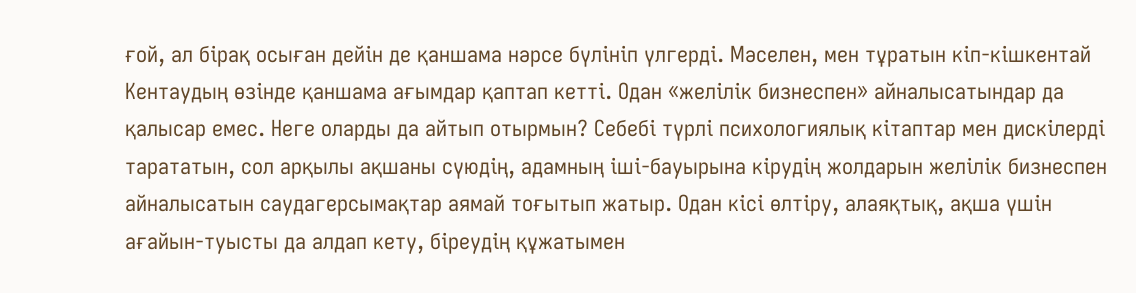ғой, ал бірақ осыған дейін де қаншама нәрсе бүлініп үлгерді. Мәселен, мен тұратын кіп-кішкентай Кентаудың өзінде қаншама ағымдар қаптап кетті. Одан «желілік бизнеспен» айналысатындар да қалысар емес. Неге оларды да айтып отырмын? Себебі түрлі психологиялық кітаптар мен дискілерді тарататын, сол арқылы ақшаны сүюдің, адамның іші-бауырына кірудің жолдарын желілік бизнеспен айналысатын саудагерсымақтар аямай тоғытып жатыр. Одан кісі өлтіру, алаяқтық, ақша үшін ағайын-туысты да алдап кету, біреудің құжатымен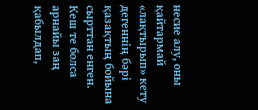несие алу, оны қайтармай «лақтырып» кету дегеннің бәрі қазақтың бойына сырттан енген. Кеш те болса арнайы заң қабылдап,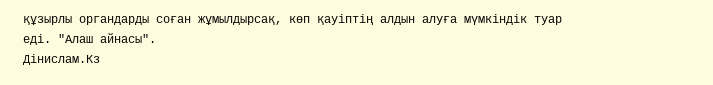құзырлы органдарды соған жұмылдырсақ, көп қауіптің алдын алуға мүмкіндік туар еді. "Алаш айнасы".
Дінислам.Кз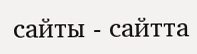сайты - сайтта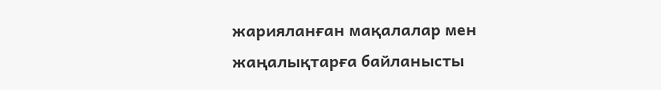жарияланған мақалалар мен жаңалықтарға байланысты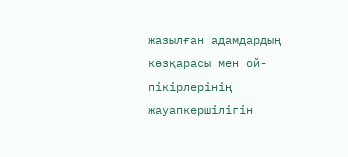жазылған адамдардың көзқарасы мен ой-пікірлерінің жауапкершілігін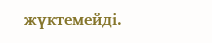жүктемейді.